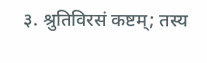३. श्रुतिविरसं कष्टम्; तस्य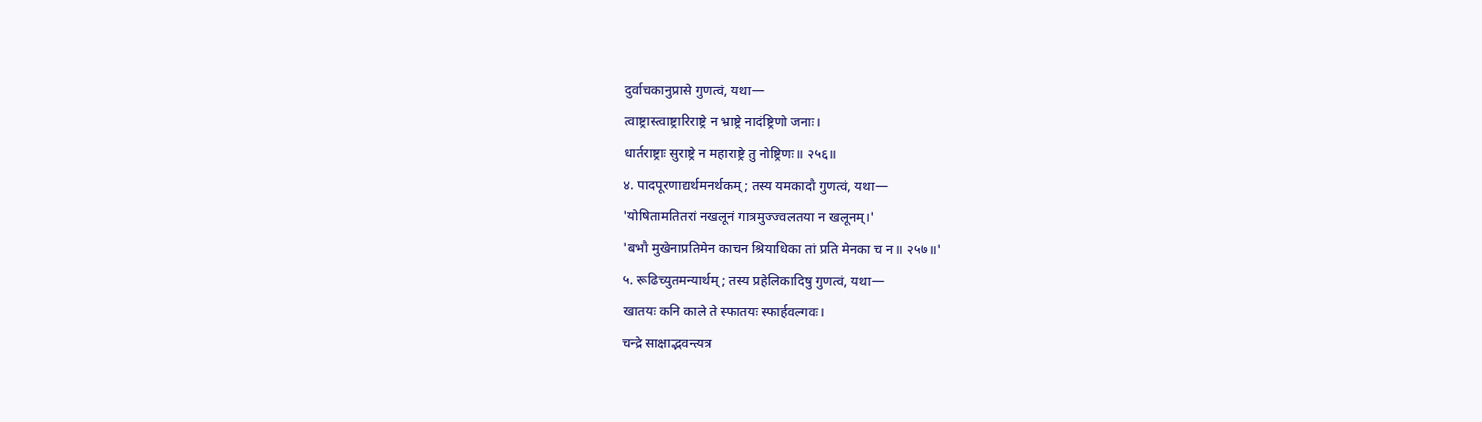दुर्वाचकानुप्रासे गुणत्वं, यथा—
त्वाष्ट्रास्त्वाष्ट्रारिराष्ट्रे न भ्राष्ट्रे नादंष्ट्रिणो जनाः।
धार्तराष्ट्राः सुराष्ट्रे न महाराष्ट्रे तु नोष्ट्रिणः॥ २५६॥
४. पादपूरणाद्यर्थमनर्थकम्; तस्य यमकादौ गुणत्वं, यथा—
'योषितामतितरां नखलूनं गात्रमुज्ज्वलतया न खलूनम्।'
'बभौ मुखेनाप्रतिमेन काचन श्रियाधिका तां प्रति मेनका च न॥ २५७॥'
५. रूढिच्युतमन्यार्थम्; तस्य प्रहेलिकादिषु गुणत्वं, यथा—
खातयः कनि काले ते स्फातयः स्फार्हवल्गवः।
चन्द्रे साक्षाद्भवन्त्यत्र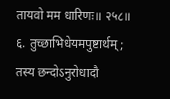तायवो मम धारिणः॥ २५८॥
६. तुच्छाभिधेयमपुष्टार्थम्; तस्य छन्दोऽनुरोधादौ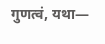गुणत्वं, यथा—